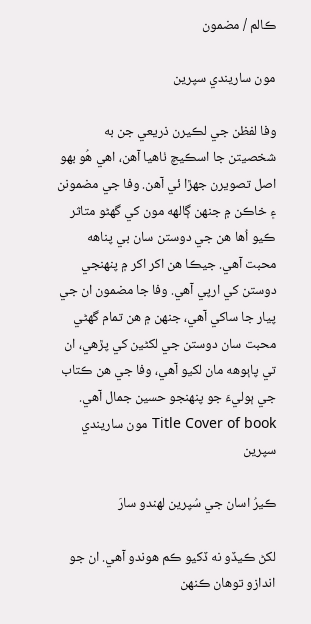ڪالم / مضمون

مون ساريندي سپرين

وفا لفظن جي لڪيرن ذريعي جن به شخصيتن جا اسڪيچ ٺاهيا آهن، اهي هُو بھو اصل تصويرن جھڙا ئي آهن. وفا جي مضمونن ۽ خاڪن ۾ جنھن ڳالهه مون کي گهڻو متاثر ڪيو اُها هن جي دوستن سان بي پناهه محبت آهي. جيڪا هن اکر اکر ۾ پنھنجي دوستن کي ارپي آهي. وفا جا مضمون ان جي پيار جا ساکي آهي، جنھن ۾ هن تمام گهڻي محبت سان دوستن جي لکڻين کي پڙهي، ان تي پاٻوهه مان لکيو آهي، وفا جي هن ڪتاب جي ٻوليءَ جو پنھنجو حسين جمال آهي.
Title Cover of book مون ساريندي  سپرين

ڪيرُ اسان جي سُپرين لهندو سارَ

لکڻ ڪيڏو نه ڏکيو ڪم هوندو آهي. ان جو اندازو توهان ڪنھن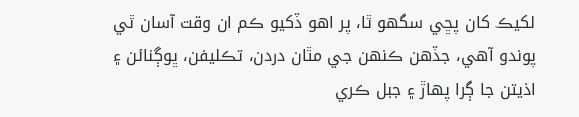لکيڪ کان پڇي سگهو ٿا، پر اهو ڏکيو ڪم ان وقت آسان ٿي پوندو آهي، جڏهن ڪنھن جي مٿان دردن، تڪليفن، ڀوڳنائن ۽ اذيتن جا ڳرا پھاڙ ۽ جبل ڪري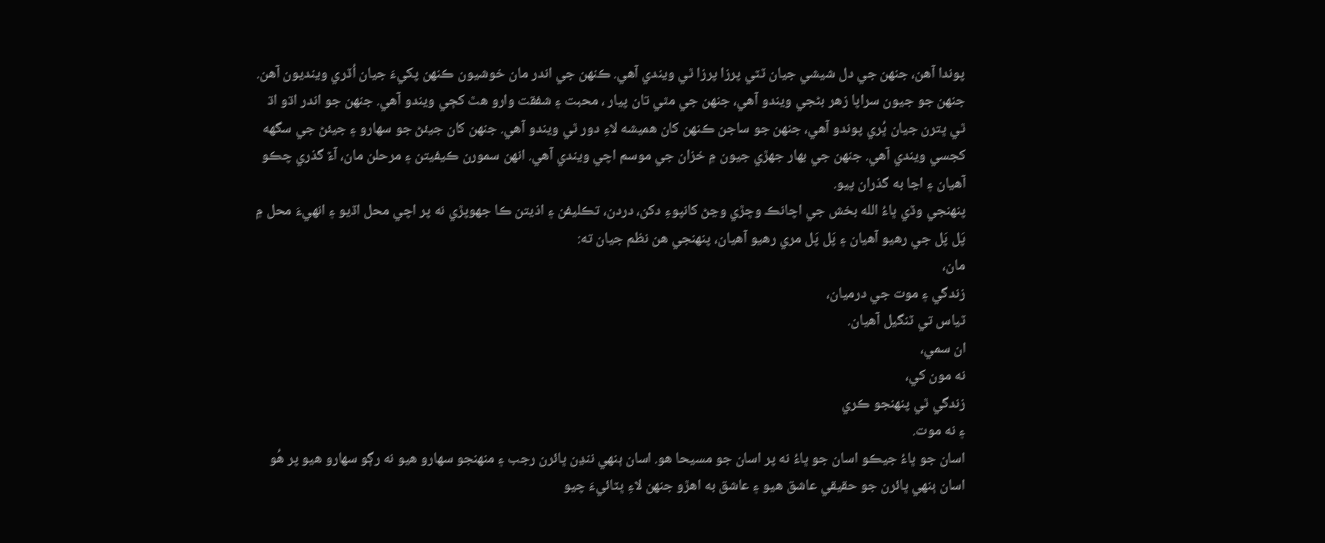پوندا آهن، جنھن جي دل شيشي جيان ٽٽي پرزا پرزا ٿي ويندي آهي. ڪنھن جي اندر مان خوشيون ڪنھن پکيءَ جيان اُڏري وينديون آهن. جنھن جو جيون سراپا زهر بڻجي ويندو آهي، جنھن جي مٿي تان پيار ، محبت ۽ شفقت وارو هٿ کڄي ويندو آهي. جنھن جو اندر اڌو اڌ ٿي ڀترن جيان ڀُري پوندو آهي، جنھن جو ساجن ڪنھن کان هميشه لاءِ دور ٿي ويندو آهي. جنھن کان جيئڻ جو سھارو ۽ جيئڻ جي سگهه کجسي ويندي آهي. جنھن جي بھار جھڙي جيون ۾ خزان جي موسم اچي ويندي آهي. انهن سمورن ڪيفيتن ۽ مرحلن مان، آءٌ گذري چڪو آهيان ۽ اڃا به گذران پيو.
پنھنجي وڏي ڀاءُ الله بخش جي اچانڪ وڇڙي وڃڻ کانپوءِ دکن، دردن، تڪليفن ۽ اذيتن ڪا جهوپڙي نه پر اچي محل اڏيو ۽ انهيءَ محل ۾ پَل پَل جي رهيو آهيان ۽ پَل پَل مري رهيو آهيان، پنھنجي هن نظم جيان ته:
مان،
زندگي ۽ موت جي درميان،
ٽياس تي ٽنگيل آهيان.
ان سمي،
نه مون کي،
زندگي ٿي پنھنجو ڪري
۽ نه موت.
اسان جو ڀاءُ جيڪو اسان جو ڀاءُ نه پر اسان جو مسيحا هو. اسان ٻنهي ننڍن ڀائرن رجب ۽ منھنجو سھارو هيو نه رڳو سھارو هيو پر هُو اسان ٻنهي ڀائرن جو حقيقي عاشق هيو ۽ عاشق به اهڙو جنھن لاءِ ڀٽائيءَ چيو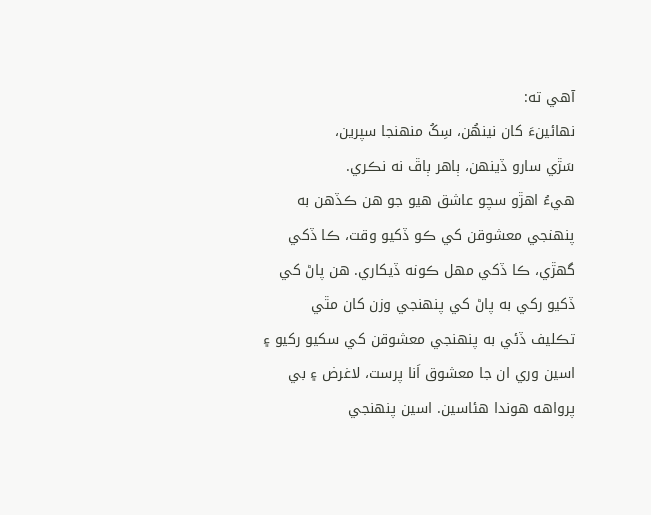آهي ته:
نھائينءَ کان نينھُن، سِکُ منھنجا سپرين،
سَڙي سارو ڏينھن، ٻاھر ٻاڦ نه نڪري.
هيءُ اهڙو سچو عاشق هيو جو هن ڪڏهن به پنھنجي معشوقن کي ڪو ڏکيو وقت، ڪا ڏکي گهڙي، ڪا ڏکي مھل ڪونه ڏيکاري. هن پاڻ کي ڏکيو رکي به پاڻ کي پنھنجي وزن کان مٿي تڪليف ڏئي به پنھنجي معشوقن کي سکيو رکيو ۽ اسين وري ان جا معشوق اَنا پرست، لاغرض ۽ بي پرواهه هوندا هئاسين. اسين پنھنجي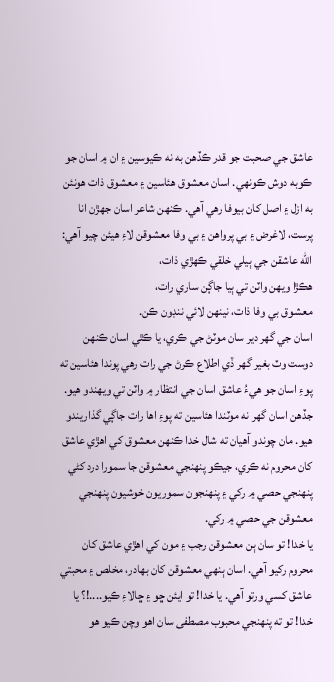عاشق جي صحبت جو قدر ڪڏهن به نه ڪيوسين ۽ ان ۾ اسان جو ڪوبه دوش ڪونهي. اسان معشوق هئاسين ۽ معشوق ذات هونئن به ازل ۽ اصل کان بيوفا رهي آهي. ڪنھن شاعر اسان جھڙن انا پرست، لاغرض ۽ بي پرواهن ۽ بي وفا معشوقن لاءِ هيئن چيو آهي:
الله عاشقن جي ٻيلي خلقي ڪھڙي ذات،
هڪڙا ويهن واٽن تي ٻيا جاڳن ساري رات،
معشوق بي وفا ذات، نينھن لائي ننڊون ڪن.
اسان جي گهر دير سان موٽڻ جي ڪري، يا ڪٿي اسان ڪنھن دوست وٽ بغير گهر ڏي اطلاع ڪرڻ جي رات رهي پوندا هئاسين ته پوءِ اسان جو هيءُ عاشق اسان جي انتظار ۾ واٽن تي ويھندو هيو. جڏهن اسان گهر نه موٽندا هئاسين ته پوءِ اها رات جاڳي گذاريندو هيو. مان چوندو آهيان ته شال خدا ڪنھن معشوق کي اهڙي عاشق کان محروم نه ڪري، جيڪو پنھنجي معشوقن جا سمورا درد کڻي پنھنجي حصي ۾ رکي ۽ پنھنجون سموريون خوشيون پنھنجي معشوقن جي حصي ۾ رکي.
يا خدا! تو سان ٻن معشوقن رجب ۽ مون کي اهڙي عاشق کان محروم رکيو آهي. اسان ٻنهي معشوقن کان بھادر، مخلص ۽ محبتي عاشق کسي ورتو آهي. يا خدا! تو ايئن ڇو ۽ ڇالاءِ ڪيو....!؟ يا خدا! تو ته پنھنجي محبوب مصطفى سان اهو وچن ڪيو هو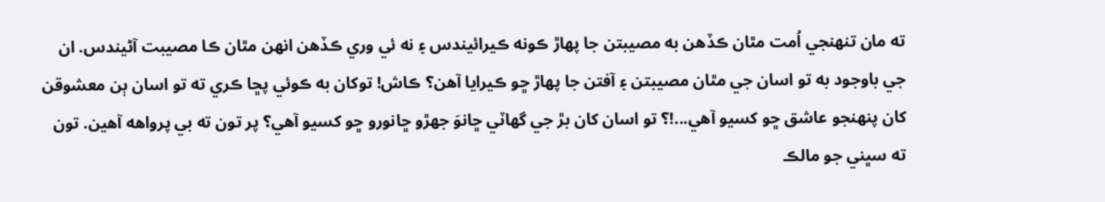ته مان تنھنجي اُمت مٿان ڪڏهن به مصيبتن جا پھاڙ ڪونه ڪيرائيندس ۽ نه ئي وري ڪڏهن انهن مٿان ڪا مصيبت آڻيندس. ان جي باوجود به تو اسان جي مٿان مصيبتن ۽ آفتن جا پھاڙ ڇو ڪيرايا آهن؟ ڪاش! توکان به ڪوئي پڇا ڪري ته تو اسان ٻن معشوقن کان پنھنجو عاشق ڇو کسيو آهي...!؟ تو اسان کان بڙ جي گهاٽي ڇانوَ جھڙو ڇانورو ڇو کسيو آهي؟ پر تون ته بي پرواهه آهين. تون ته سڀني جو مالڪ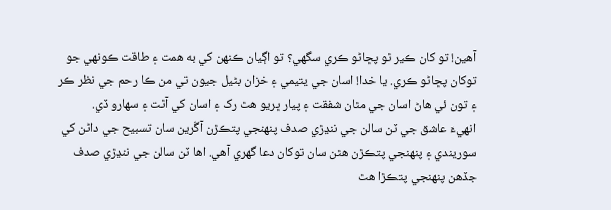آهين! تو کان ڪير ٿو پڇاڻو ڪري سگهي؟ تو اڳيان ڪنھن کي به همت ۽ طاقت ڪونهي جو توکان پڇاڻو ڪري. يا خدا! اسان جي يتيمي ۽ خزان بڻيل جيون تي من ڪا رحم جي نظر ڪر ۽ تون ئي هاڻ اسان جي مٿان شفقت ۽ پيار ڀريو هٿ رک ۽ اسان کي آٿت ۽ سھارو ڏي.
انهيءَ عاشق جي ٽن سالن جي ننڍڙي صدف پنھنجي پتڪڙن آڱرين سان تسبيح جي داڻن کي سوريندي ۽ پنھنجي پتڪڙن هٿن سان توکان دعا گهري آهي. اها ٽن سالن جي ننڍڙي صدف جڏهن پنھنجي پتڪڙا هٿ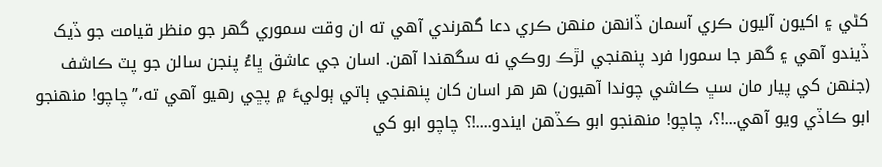کڻي ۽ اکيون آليون ڪري آسمان ڏانھن منھن ڪري دعا گهرندي آهي ته ان وقت سموري گهر جو منظر قيامت جو ڏيک ڏيندو آهي ۽ گهر جا سمورا فرد پنھنجي لڙڪ روڪي نه سگهندا آهن. اسان جي عاشق ڀاءُ پنجن سالن جو پٽ ڪاشف (جنھن کي پيار مان سڀ ڪاشي چوندا آهيون) هر هر اسان کان پنھنجي ٻاتي ٻوليءَ ۾ پڇي رهيو آهي ته،”چاچو! منھنجو ابو ڪاڏي ويو آهي...!؟، چاچو! منھنجو ابو ڪڏهن ايندو....!؟ چاچو ابو کي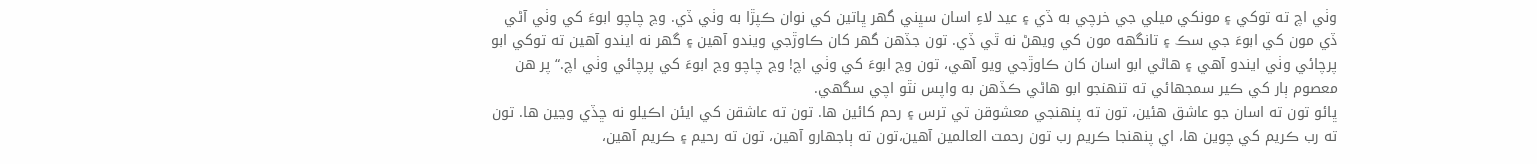وٺي اچ ته توکي ۽ مونکي ميلي جي خرچي به ڏي ۽ عيد لاءِ اسان سڀني گهر ڀاتين کي نوان ڪپڙا به وٺي ڏي. وڃ چاچو ابوءَ کي وٺي آڻي ڏي مون کي ابوءَ جي سڪ ۽ تانگهه مون کي ويهڻ نه ٿي ڏي. تون جڏهن گهر کان ڪاوڙجي ويندو آهين ۽ گهر نه ايندو آهين ته توکي ابو پرچائي وٺي ايندو آهي ۽ هاڻي ابو اسان کان ڪاوڙجي ويو آهي، تون وڃ ابوءَ کي وٺي اچ! وڃ چاچو وڃ ابوءَ کي پرچائي وٺي اچ.“ پر هن معصوم ٻار کي ڪير سمجهائي ته تنھنجو ابو هاڻي ڪڏهن به واپس نٿو اچي سگهي.
ڀائو تون ته اسان جو عاشق هئين، تون ته پنھنجي معشوقن تي ترس ۽ رحم کائين ها. تون ته عاشقن کي ايئن اڪيلو نه ڇڏي وڃين ها. تون ته رب ڪريم کي چوين ها، اي پنھنجا ڪريم رب تون رحمت العالمين آهين،تون ته ٻاجهارو آهين، تون ته رحيم ۽ ڪريم آهين،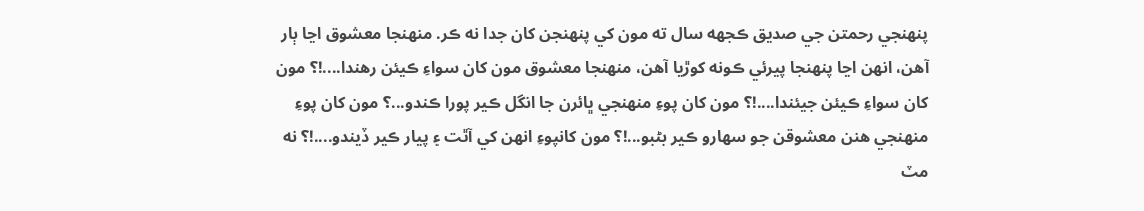پنھنجي رحمتن جي صديق ڪجهه سال ته مون کي پنھنجن کان جدا نه ڪر. منھنجا معشوق اڃا ٻار آهن، انهن اڃا پنھنجا پيرئي ڪونه کوڙيا آهن، منھنجا معشوق مون کان سواءِ ڪيئن رهندا....!؟ مون کان سواءِ ڪيئن جيئندا....!؟ مون کان پوءِ منھنجي ڀائرن جا انگل ڪير پورا ڪندو...؟ مون کان پوءِ منھنجي هنن معشوقن جو سھارو ڪير بڻبو...!؟ مون کانپوءِ انهن کي آٿت ۽ پيار ڪير ڏيندو....!؟ نه مٽ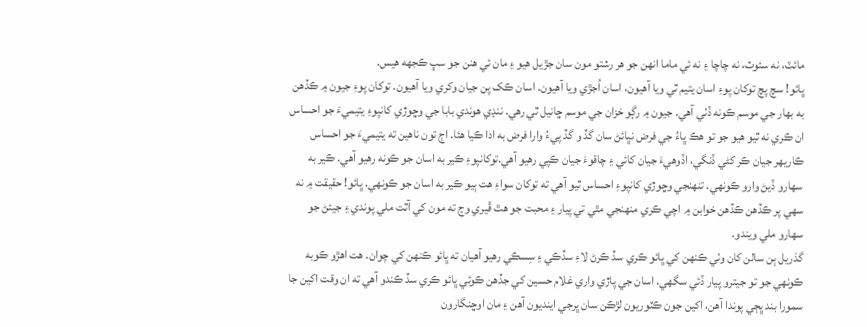مائٽ، نه سئوٽ، نه چاچا ۽ نه ئي ماما انهن جو هر رشتو مون سان جڙيل هيو ۽ مان ئي هنن جو سڀ ڪجهه هيس.
ڀائو! سچ پچ توکان پوءِ اسان يتيم ٿي ويا آهيون، اسان اُجڙي ويا آهيون. اسان ڪک پن جيان وکري ويا آهيون. توکان پوءِ جيون ۾ ڪڏهن به بھار جي موسم ڪونه ڏٺي آهي. جيون ۾ رڳو خزان جي موسم ڇانيل ٿي رهي. ننڍي هوندي بابا جي وڇوڙي کانپوءِ يتيميءَ جو احساس ان ڪري نه ٿيو هيو جو تو هڪ ڀاءُ جي فرض نڀائڻ سان گڏ و گڏ پيءُ وارا فرض به ادا ڪيا هئا. اڄ تون ناهين ته يتيميءَ جو احساس ڪاريھر جيان ڪر کڻي ڏنگي، اڏوهيءَ جيان کائي ۽ چاقوءَ جيان ڪپي رهيو آهي.توکانپوءِ ڪير به اسان جو ڪونه رهيو آهي. ڪير به سھارو ڏيڻ وارو ڪونهي. تنھنجي وڇوڙي کانپوءِ احساس ٿيو آهي ته توکان سواءِ هت ٻيو ڪير به اسان جو ڪونهي. ڀائو! حقيقت ۾ نه سھي پر ڪڏهن ڪڏهن خوابن ۾ اچي ڪري منھنجي مٿي تي پيار ۽ محبت جو هٿ ڦيري وڃ ته مون کي آٿت ملي پوندي ۽ جيئڻ جو سھارو ملي ويندو.
گذريل ٻن سالن کان وٺي ڪنھن کي ڀائو ڪري سڏ ڪرڻ لاءِ سڏڪي ۽ سِسڪي رهيو آهيان ته ڀائو ڪنھن کي چوان. هت اهڙو ڪوبه ڪونهي جو تو جيترو پيار ڏئي سگهي. اسان جي پاڙي واري غلام حسين کي جڏهن ڪوئي ڀائو ڪري سڏ ڪندو آهي ته ان وقت اکين جا سمورا بند ڀڄي پوندا آهن، اکين جون ڪٽوريون لڙڪن سان ڀرجي اينديون آهن ۽ مان اوڇنگارون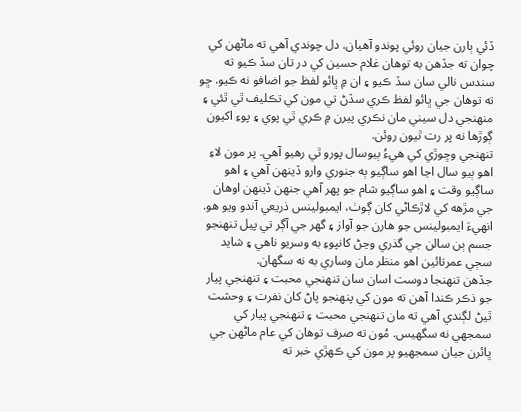ڏئي ٻارن جيان روئي پوندو آهيان. دل چوندي آهي ته ماڻهن کي چوان ته جڏهن به توهان غلام حسين کي در تان سڏ ڪيو ته سندس نالي سان سڏ ڪيو ۽ ان ۾ ڀائو لفظ جو اضافو نه ڪيو. ڇو ته توهان جي ڀائو لفظ ڪري سڏڻ تي مون کي تڪليف ٿي ٿئي ۽ منھنجي دل سيني مان نڪري پيرن ۾ ڪري ٿي پوي ۽ پوءِ اکيون ڳوڙها نه پر رت ٿيون روئن.
تنھنجي وڇوڙي کي هيءُ ٻيوسال پورو ٿي رهيو آهي. پر مون لاءِ اهو ٻيو سال اڃا اهو ساڳيو ٻه جنوري وارو ڏينھن آهي ۽ اهو ساڳيو وقت ۽ اهو ساڳيو شام جو پھر آهي جنھن ڏينھن اوهان جي مڙهه کي لاڙڪاڻي کان ڳوٺ، ايمبولينس ذريعي آندو ويو هو. انهيءَ ايمبولينس جو هارن جو آواز ۽ گهر جي آڳر تي پيل تنھنجو جسم ٻن سالن جي گذري وڃڻ کانپوءِ به وسريو ناهي ۽ شايد سڄي عمرتائين اهو منظر مان وساري به نه سگهان.
جڏهن تنھنجا دوست اسان سان تنھنجي محبت ۽ تنھنجي پيار جو ذڪر ڪندا آهن ته مون کي پنھنجو پاڻ کان نفرت ۽ وحشت ٿيڻ لڳندي آهي ته مان تنھنجي محبت ۽ تنھنجي پيار کي سمجهي نه سگهيس. مُون ته صرف توهان کي عام ماڻهن جي ڀائرن جيان سمجهيو پر مون کي ڪھڙي خبر ته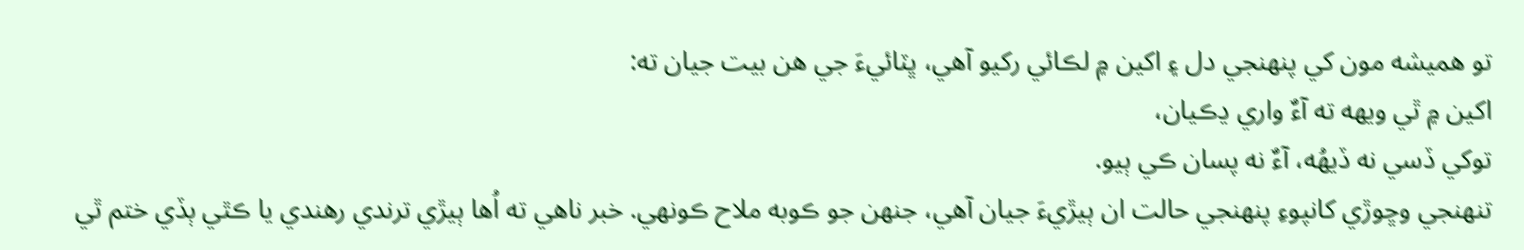تو هميشه مون کي پنھنجي دل ۽ اکين ۾ لڪائي رکيو آهي، ڀٽائيءَ جي هن بيت جيان ته:
اکين ۾ ٿي ويهه ته آءٌ واري ڍڪيان،
توکي ڏسي نه ڏيھُه، آءٌ نه پسان ڪي ٻيو.
تنھنجي وڇوڙي کانپوءِ پنھنجي حالت ان ٻيڙيءَ جيان آهي، جنھن جو ڪوبه ملاح ڪونهي. خبر ناهي ته اُها ٻيڙي ترندي رهندي يا ڪٿي ٻڏي ختم ٿي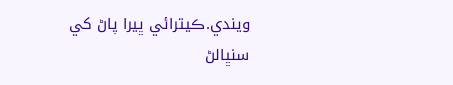ويندي.ڪيترائي ڀيرا پاڻ کي سنڀالڻ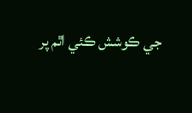جي ڪوشش ڪئي اٿم پر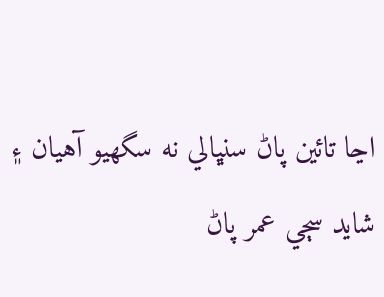اڃا تائين پاڻ سنڀالي نه سگهيو آهيان ۽ شايد سڄي عمر پاڻ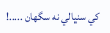کي سنڀالي نه سگهان .....!